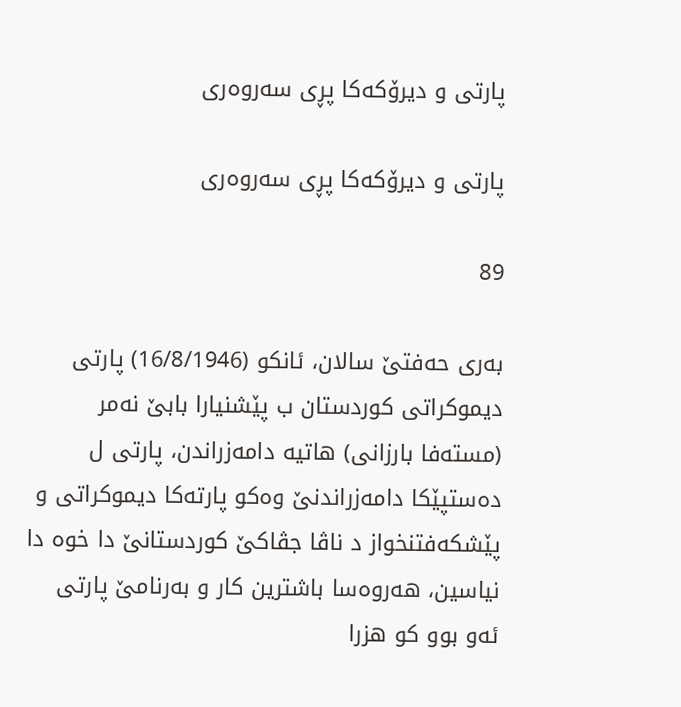پارتى و دیرۆكه‌كا پڕى سه‌روه‌رى

پارتى و دیرۆكه‌كا پڕى سه‌روه‌رى

89

به‌رى حه‌فتێ سالان، ئانكو (16/8/1946) پارتى دیموكراتى كوردستان ب پێشنیارا بابێ نه‌مر (مسته‌فا بارزانى) هاتیه‌ دامه‌زراندن، پارتى ل ده‌ستپێكا دامه‌زراندنێ وه‌كو پارته‌كا دیموكراتى و پێشكه‌فتنخواز د ناڤا جڤاكێ كوردستانێ دا خوه‌ دا نیاسین، هه‌روه‌سا باشترین كار و به‌رنامێ پارتى ئه‌و بوو كو هزرا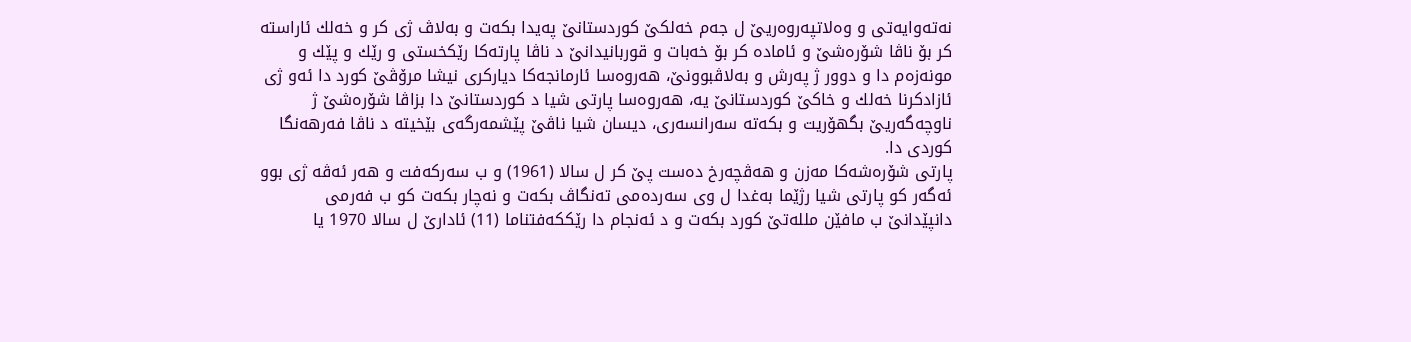نه‌ته‌وایه‌تى و وه‌لاتپه‌روه‌ریێ ل جه‌م خه‌لكێ كوردستانێ په‌یدا بكه‌ت و به‌لاڤ ژی كر و خه‌لك ئاراسته‌ كر بۆ ناڤا شۆره‌شێ و ئاماده‌ كر بۆ خه‌بات و قوربانیدانێ د ناڤا پارته‌كا رێكخستى و رێك و پێك و مونه‌زه‌م دا و دوور ژ په‌رش و به‌لاڤبوونێ، هه‌روه‌سا ئارمانجه‌كا دیاركرى نیشا مرۆڤێ كورد دا ئه‌و ژى ئازادكرنا خه‌لك و خاكێ كوردستانێ یه‌، هه‌روه‌سا پارتى شیا د كوردستانێ دا بزاڤا شۆره‌شێ ژ ناوچه‌گه‌ریێ بگهۆریت و بكه‌ته‌ سه‌رانسه‌رى، دیسان شیا ناڤێ پێشمه‌رگه‌ى بێخیته‌ د ناڤا فه‌رهه‌نگا كوردى دا.
پارتى شۆره‌شه‌كا مه‌زن و هه‌ڤچه‌رخ ده‌ست پێ كر ل سالا (1961) و ب سه‌ركه‌فت و هه‌ر ئه‌ڤه‌ ژى بوو ئه‌گه‌ر كو پارتى شیا رژێما به‌غدا ل وى سه‌رده‌مى ته‌نگاڤ بكه‌ت و نه‌چار بكه‌ت كو ب فه‌رمى دانپێدانێ ب مافێن ملله‌تێ كورد بكه‌ت و د ئه‌نجام دا رێككه‌فتناما (11) ئادارێ ل سالا 1970 یا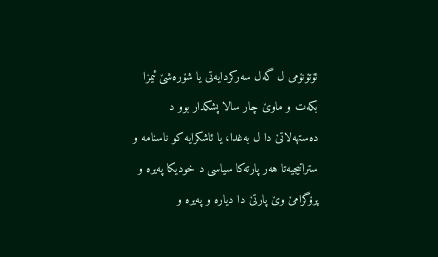ئۆتۆنۆمی ل گه‌ل سه‌ركردایه‌تى یا شۆره‌شێ ئیمزا بكه‌ت و ماوێ چار سالا پشكدار بوو د ده‌ستهه‌لاتێ دا ل به‌غدا، یا ئاشكرایه‌ كو ناسنامه‌ و ستراتیجیه‌تا هه‌ر پارته‌كا سیاسى د خودیكا په‌یره‌ و پرۆگرامێ وێ پارتێ دا دیاره‌ و په‌یره‌ و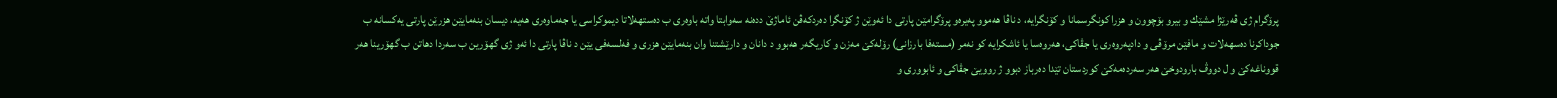پرۆگرام ژى ڤه‌رێژا مشێك و بیرو بۆچوون و هزرا كونگرسمانا و كۆنگرایه‌، د ناڤا هه‌موو په‌یره‌و پرۆگرامێن پارتى دا ئه‌وێن ژ كۆنگرا ده‌ردكه‌ڤن ئاماژێ دده‌نه‌ سه‌وابتا واته‌ باوه‌رى ب ده‌ستهه‌لاتا دیموكراسى یا جه‌ماوه‌رى هه‌یه‌، دیسان بنه‌مایێن هزرێن پارتى یه‌كسانه‌ ب جوداكرنا ده‌سهه‌لات و مافێن مرۆڤى و دادپه‌روه‌رى یا جڤاكى، هه‌روه‌سا یا ئاشكرایه‌ كو نه‌مر (مسته‌فا بارزانی) رۆله‌كێ مه‌زن و كاریگه‌ر هه‌بوو د دانان و دارێشتنا وان بنه‌مایێن هزرى و فه‌لسه‌فى یێن د ناڤا پارتى دا ئه‌و ژى گهۆرین ب سه‌ردا دهاتن ب گهۆرینا هه‌ر قووناغه‌كێ و ل دووڤ بارودوخێ هه‌ر سه‌رده‌مه‌كێ كوردستان تێدا ده‌رباز دبوو ژ روویێ جڤاكی و ئابوورى و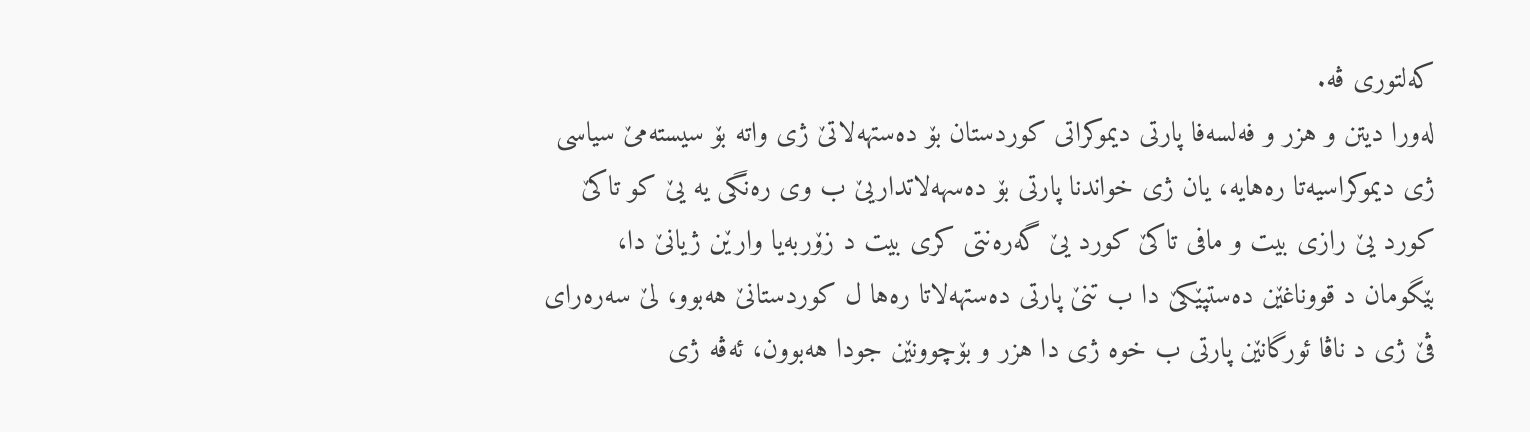كه‌لتورى ڤه‌.
له‌ورا دیتن و هزر و فه‌لسه‌فا پارتى دیموكراتى كوردستان بۆ ده‌ستهه‌لاتێ ژى واته‌ بۆ سیسته‌مێ سیاسى ژى دیموكراسیه‌تا ره‌هایه‌، یان ژى خواندنا پارتى بۆ ده‌سهه‌لاتداریێ ب وى ره‌نگى یه‌ یێ كو تاكێ كورد یێ رازى بیت و مافى تاكێ كورد یێ گه‌ره‌نتى كرى بیت د زۆربه‌یا وارێن ژیانێ دا، بێگومان د قووناغێن ده‌ستپێكێ دا ب تنێ پارتى ده‌ستهه‌لاتا ره‌ها ل كوردستانێ هه‌بوو، لێ سه‌ره‌راى ڤێ ژى د ناڤا ئورگانێن پارتى ب خوه‌ ژى دا هزر و بۆچوونێن جودا هه‌بوون، ئه‌ڤه‌ ژى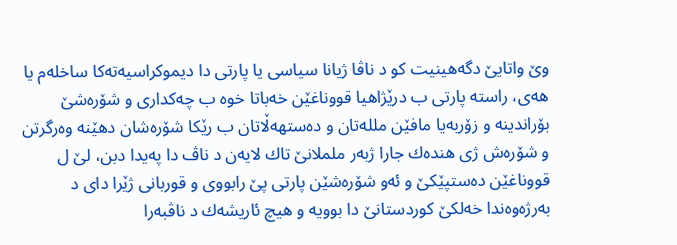وێ واتایێ دگه‌هینیت كو د ناڤا ژیانا سیاسى یا پارتى دا دیموكراسیه‌ته‌كا ساخله‌م یا هه‌ى، راسته‌ پارتى ب درێژاهیا قووناغێن خه‌باتا خوه‌ ب چه‌كدارى و شۆره‌شێ بۆراندینه‌ و زۆربه‌یا مافێن ملله‌تان و ده‌ستهه‌ڵاتان ب رێكا شۆره‌شان دهێنه‌ وه‌رگرتن و شۆره‌ش ژى هنده‌ك جارا ژبه‌ر ململانێ تاك لایه‌ن د ناڤ دا په‌یدا دبن، لێ ل قووناغێن ده‌ستپێكێ و ئه‌و شۆره‌شێن پارتى پێ رابووى و قوربانى ژێرا داى د به‌رژه‌وه‌ندا خه‌لكێ كوردستانێ دا بوویه‌ و هیچ ئاریشه‌ك د ناڤبه‌را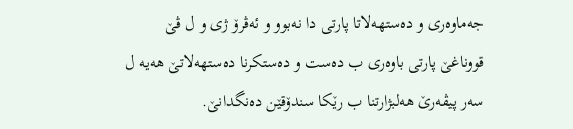جه‌ماوه‌رى و ده‌ستهه‌لاتا پارتى دا نه‌بوو و ئه‌ڤرۆ ژى و ل ڤێ قووناغێ پارتى باوه‌رى ب ده‌ست و ده‌ستكرنا ده‌ستهه‌لاتێ هه‌یه‌ ل سه‌ر پیڤه‌رێ هه‌لبژارتنا ب رێكا سندۆقێن ده‌نگدانێ.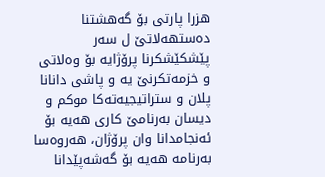هزرا پارتى بۆ گه‌هشتنا ده‌ستهه‌لاتێ ل سه‌ر پێشكێشكرنا پرۆژایه‌ بۆ وه‌لاتى و خزمه‌تكرنێ یه‌ و پاشى دانانا پلان و ستراتیجیه‌ته‌كا موكم و دیسان به‌رنامێ كارى هه‌یه‌ بۆ ئه‌نجامدانا وان پرۆژان، هه‌روه‌سا به‌رنامه‌ هه‌یه‌ بۆ گه‌شه‌پێدانا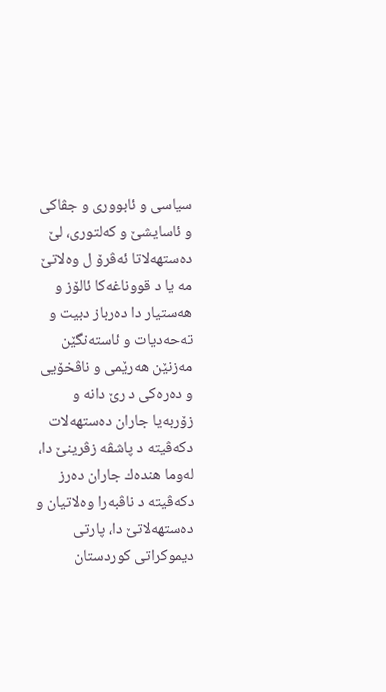سیاسى و ئابوورى و جڤاكی و ئاسایشێ و كه‌لتورى، لێ ده‌ستهه‌لاتا ئه‌ڤرۆ ل وه‌لاتێ مه‌ یا د قووناغه‌كا ئالۆز و هه‌ستیار دا ده‌رباز دبیت و ته‌حه‌دیات و ئاسته‌نگێن مه‌زنێن هه‌رێمى و ناڤخۆیى و ده‌ره‌كى د رێ دانه‌ و زۆربه‌یا جاران ده‌ستهه‌لات دكه‌ڤیته‌ د پاشڤه‌ زڤرینێ دا، له‌وما هنده‌ك جاران ده‌رز دكه‌ڤیته‌ د ناڤبه‌را وه‌لاتیان و ده‌ستهه‌لاتێ دا، پارتى دیموكراتى كوردستان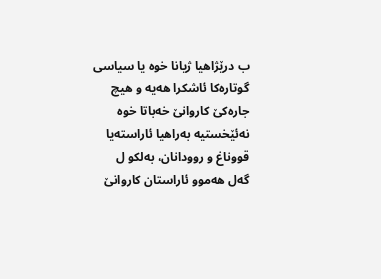ب درێژاهیا ژیانا خوه‌ یا سیاسى گوتاره‌كا ئاشكرا هه‌یه‌ و هیچ جاره‌كێ كاروانێ خه‌باتا خوه‌ نه‌ئێخستیه‌ به‌راهیا ئاراسته‌یا قووناغ و روودانان، به‌لكو ل گه‌ل هه‌موو ئاراستان كاروانێ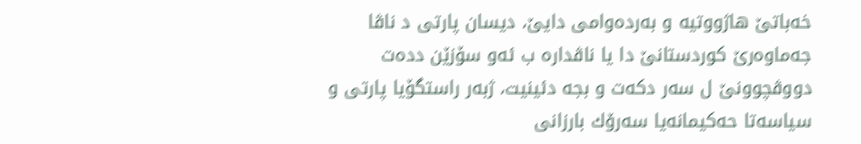خه‌باتێ هاژووتیه‌ و به‌رده‌وامى دایێ، دیسان پارتى د ناڤا جه‌ماوه‌رێ كوردستانێ دا یا ناڤداره‌ ب ئه‌و سۆزێن دده‌ت دووڤچوونێ ل سه‌ر دكه‌ت و بجه دئینیت، ژبه‌ر راستگۆیا پارتى و سیاسه‌تا حه‌كیمانه‌یا سه‌رۆك بارزانى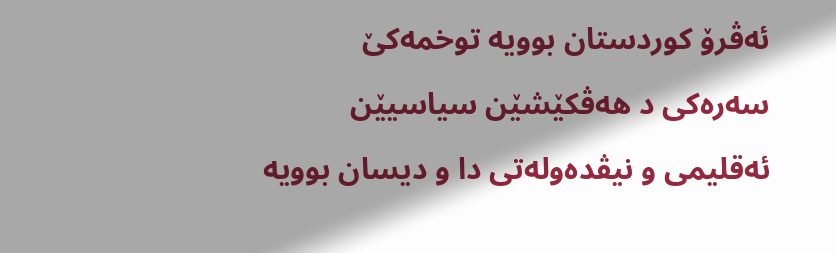ئه‌ڤرۆ كوردستان بوویه‌ توخمه‌كێ سه‌ره‌كى د هه‌ڤكێشێن سیاسیێن ئه‌قلیمى و نیڤده‌وله‌تى دا و دیسان بوویه‌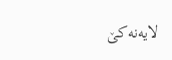لایه‌نه‌كێ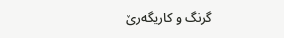گرنگ و كاریگه‌رێ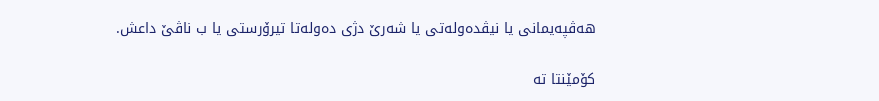هه‌ڤپه‌یمانى یا نیڤده‌وله‌تى یا شه‌رێ دژى ده‌وله‌تا تیرۆرستى یا ب ناڤێ داعش.

کۆمێنتا تە